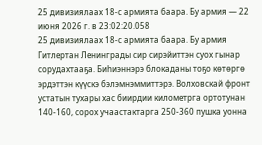25 дивизиялаах 18-с армията баара. Бу армия — 22 июня 2026 г. в 23:02:20.058
25 дивизиялаах 18-с армията баара. Бу армия Гитлертан Ленинграды сир сирэйиттэн суох гынар сорудахтааҕа. Биһиэннэрэ блокаданы тоҕо көтөргө эрдэттэн күүскэ бэлэмнэммиттэрэ. Волховскай фронт устатын тухары хас биирдии километрга ортотунан 140-160, сорох учаастактарга 250-360 пушка уонна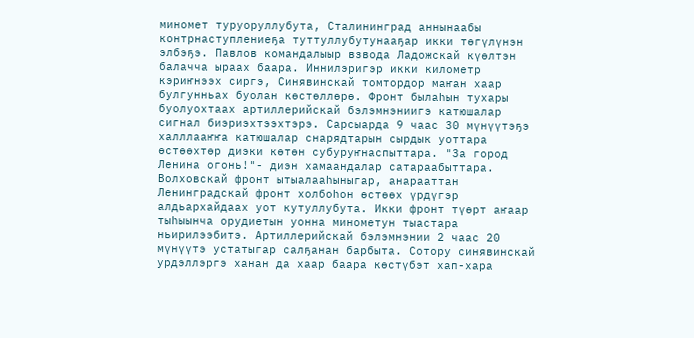миномет туруоруллубута, Сталининград аннынаабы контрнаступлениеҕа туттуллубутунааҕар икки төгүлүнэн элбэҕэ. Павлов командалыыр взвода Ладожскай күөлтэн балачча ыраах баара. Иннилэригэр икки километр кэриҥнээх сиргэ, Синявинскай томтордор маҥан хаар булгунньах буолан көстөллөрө. Фронт былаһын тухары буолуохтаах артиллерийскай бэлэмнэниигэ катюшалар сигнал биэриэхтээхтэрэ. Сарсыарда 9 чаас 30 мүнүүтэҕэ халллааҥҥа катюшалар снарядтарын сырдык уоттара өстөөхтөр диэки көтөн субуруҥнаспыттара. "За город Ленина огонь!"- диэн хамаандалар сатараабыттара. Волховскай фронт ытыалааһыныгар, анарааттан Ленинградскай фронт холбоһон өстөөх үрдүгэр алдьархайдаах уот кутуллубута. Икки фронт түөрт аҥаар тыһыынча орудиетын уонна минометун тыастара ньирилээбитэ. Артиллерийскай бэлэмнэнии 2 чаас 20 мүнүүтэ устатыгар салҕанан барбыта. Сотору синявинскай урдэллэргэ ханан да хаар баара көстүбэт хап-хара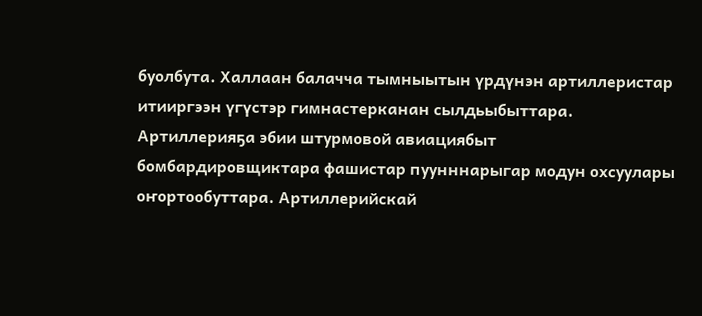буолбута. Халлаан балачча тымныытын үрдүнэн артиллеристар итииргээн үгүстэр гимнастерканан сылдьыбыттара. Артиллерияҕа эбии штурмовой авиациябыт бомбардировщиктара фашистар пуунннарыгар модун охсуулары оҥортообуттара. Артиллерийскай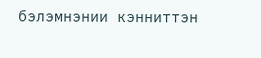бэлэмнэнии кэнниттэн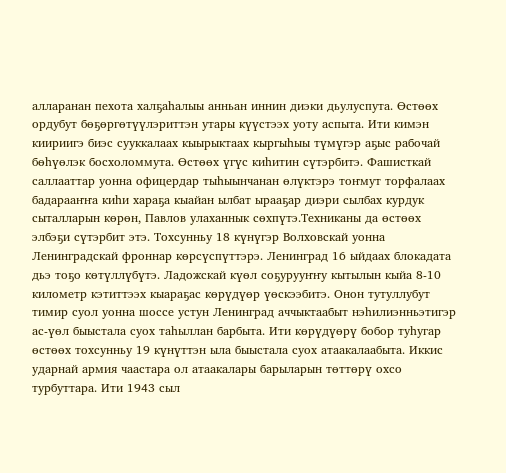алларанан пехота халҕаһалыы анньан иннин диэки дьулуспута. Өстөөх ордубут бөҕөргөтүүлэриттэн утары күүстээх уоту аспыта. Ити кимэн киириигэ биэс сууккалаах кыырыктаах кыргыһыы түмүгэр аҕыс рабочай бөһүөлэк босхоломмута. Өстөөх үгүс киһитин сүтэрбитэ. Фашисткай саллааттар уонна офицердар тыһыынчанан өлүктэрэ тоҥмут торфалаах бадарааҥҥа киһи хараҕа кыайан ылбат ырааҕар диэри сылбах курдук сыталларын көрөн, Павлов улаханнык сөхпүтэ.Техниканы да өстөөх элбэҕи сүтэрбит этэ. Тохсунньу 18 күнүгэр Волховскай уонна Ленинградскай фроннар көрсүспүттэрэ. Ленинград 16 ыйдаах блокадата дьэ тоҕо көтүллүбүтэ. Ладожскай күөл соҕурууҥҥу кытылын кыйа 8-10 километр кэтиттээх кыараҕас көрүдүөр үөскээбитэ. Онон тутуллубут тимир суол уонна шоссе устун Ленинград аччыктаабыт нэһилиэнньэтигэр ас-үөл быыстала суох таһыллан барбыта. Ити көрүдүөрү бобор туһугар өстөөх тохсунньу 19 күнүттэн ыла быыстала суох атаакалаабыта. Иккис ударнай армия чаастара ол атаакалары барыларын төттөрү охсо турбуттара. Ити 1943 сыл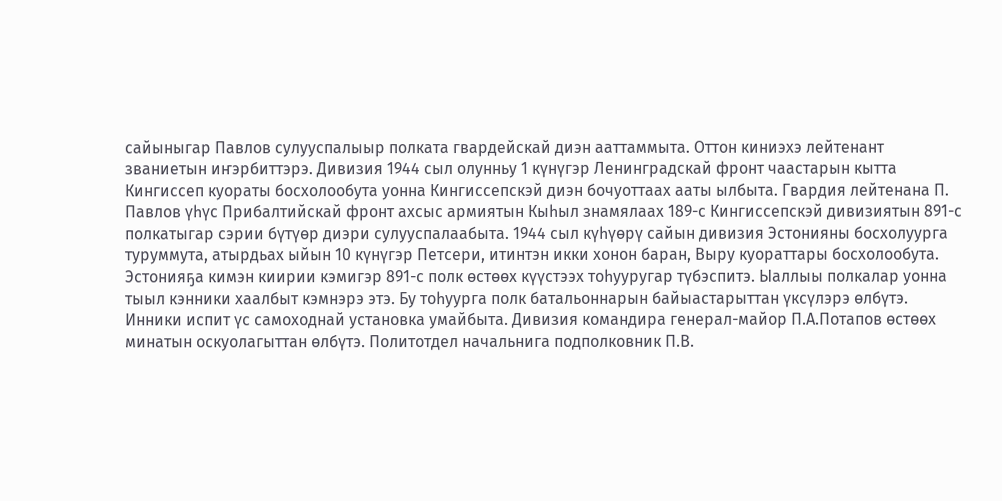сайыныгар Павлов сулууспалыыр полката гвардейскай диэн ааттаммыта. Оттон киниэхэ лейтенант званиетын иҥэрбиттэрэ. Дивизия 1944 сыл олунньу 1 күнүгэр Ленинградскай фронт чаастарын кытта Кингиссеп куораты босхолообута уонна Кингиссепскэй диэн бочуоттаах ааты ылбыта. Гвардия лейтенана П. Павлов үһүс Прибалтийскай фронт ахсыс армиятын Кыһыл знамялаах 189-с Кингиссепскэй дивизиятын 891-с полкатыгар сэрии бүтүөр диэри сулууспалаабыта. 1944 сыл күһүөрү сайын дивизия Эстонияны босхолуурга туруммута, атырдьах ыйын 10 күнүгэр Петсери, итинтэн икки хонон баран, Выру куораттары босхолообута. Эстонияҕа кимэн киирии кэмигэр 891-с полк өстөөх күүстээх тоһууругар түбэспитэ. Ыаллыы полкалар уонна тыыл кэнники хаалбыт кэмнэрэ этэ. Бу тоһуурга полк батальоннарын байыастарыттан үксүлэрэ өлбүтэ. Инники испит үс самоходнай установка умайбыта. Дивизия командира генерал-майор П.А.Потапов өстөөх минатын оскуолагыттан өлбүтэ. Политотдел начальнига подполковник П.В.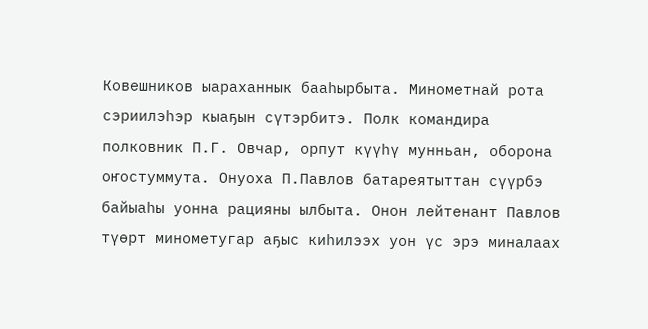Ковешников ыараханнык бааһырбыта. Минометнай рота сэриилэһэр кыаҕын сүтэрбитэ. Полк командира полковник П.Г. Овчар, орпут күүһү мунньан, оборона оҥостуммута. Онуоха П.Павлов батареятыттан сүүрбэ байыаһы уонна рацияны ылбыта. Онон лейтенант Павлов түөрт минометугар аҕыс киһилээх уон үс эрэ миналаах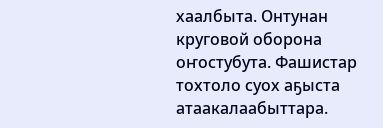хаалбыта. Онтунан круговой оборона оҥостубута. Фашистар тохтоло суох аҕыста атаакалаабыттара.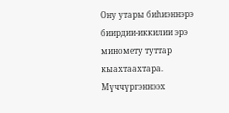Ону утары биһиэннэрэ биирдии-иккилии эрэ миномету туттар кыахтаахтара. Мүччүргэннээх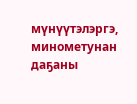мүнүүтэлэргэ, минометунан даҕаны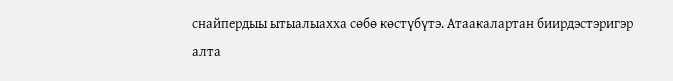снайпердыы ытыалыахха сөбө көстүбүтэ. Атаакалартан биирдэстэригэр алта